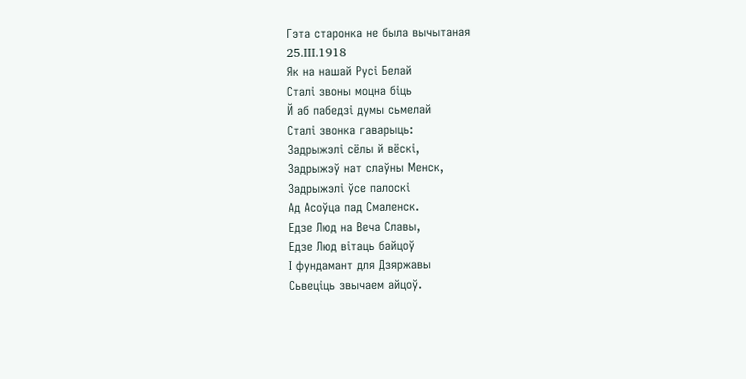Гэта старонка не была вычытаная
25.III.1918
Як на нашай Русі Белай
Сталі звоны моцна біць
Й аб пабедзі думы сьмелай
Сталі звонка гаварыць:
Задрыжэлі сёлы й вёскі,
Задрыжэў нат слаўны Менск,
Задрыжэлі ўсе палоскі
Ад Асоўца пад Смаленск.
Едзе Люд на Веча Славы,
Едзе Люд вітаць байцоў
І фундамант для Дзяржавы
Сьвеціць звычаем айцоў.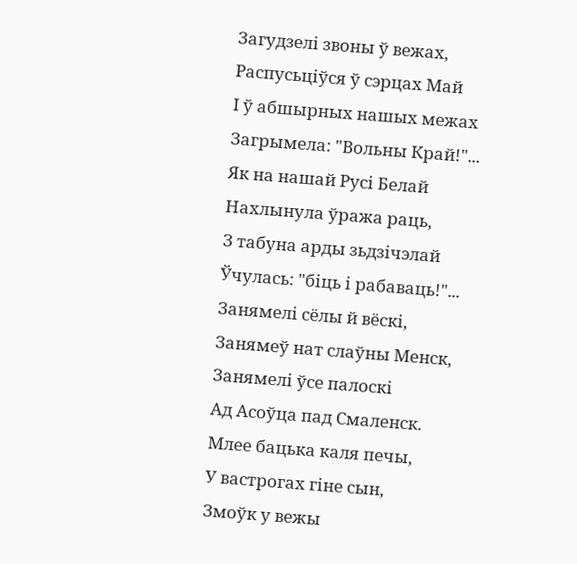Загудзелі звоны ў вежах,
Распусьціўся ў сэрцах Май
І ў абшырных нашых межах
Загрымела: "Вольны Край!"...
Як на нашай Русі Белай
Нахлынула ўража раць,
З табуна арды зьдзічэлай
Ўчулась: "біць і рабаваць!"...
Занямелі сёлы й вёскі,
Занямеў нат слаўны Менск,
Занямелі ўсе палоскі
Ад Асоўца пад Смаленск.
Млее бацька каля печы,
У вастрогах гіне сын,
Змоўк у вежы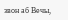звон аб Вечы,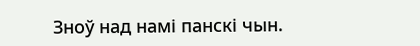Зноў над намі панскі чын.